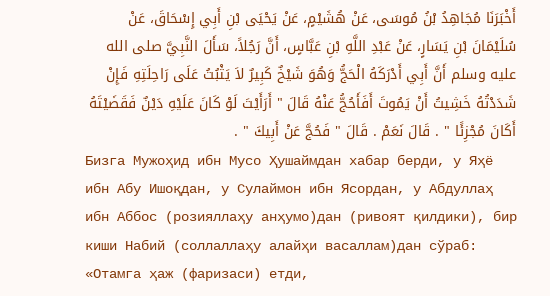أَخْبَرَنَا مُجَاهِدُ بْنُ مُوسَى، عَنْ هُشَيْمٍ، عَنْ يَحْيَى بْنِ أَبِي إِسْحَاقَ، عَنْ سُلَيْمَانَ بْنِ يَسَارٍ، عَنْ عَبْدِ اللَّهِ بْنِ عَبَّاسٍ، أَنَّ رَجُلاً، سَأَلَ النَّبِيَّ صلى الله عليه وسلم أَنَّ أَبِي أَدْرَكَهُ الْحَجُّ وَهُوَ شَيْخٌ كَبِيرٌ لاَ يَثْبُتُ عَلَى رَاحِلَتِهِ فَإِنْ شَدَدْتُهُ خَشِيتُ أَنْ يَمُوتَ أَفَأَحُجُّ عَنْهُ قَالَ " أَرَأَيْتَ لَوْ كَانَ عَلَيْهِ دَيْنٌ فَقَضَيْتَهُ أَكَانَ مُجْزِئًا " . قَالَ نَعَمْ . قَالَ " فَحُجَّ عَنْ أَبِيكَ " .
Бизга Мужоҳид ибн Мусо Ҳушаймдан хабар берди, у Яҳё ибн Абу Ишоқдан, у Сулаймон ибн Ясордан, у Абдуллаҳ ибн Аббос (розияллаҳу анҳумо)дан (ривоят қилдики), бир киши Набий (соллаллаҳу алайҳи васаллам)дан сўраб: «Отамга ҳаж (фаризаси) етди,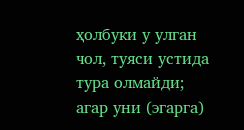ҳолбуки у улган чол, туяси устида тура олмайди; агар уни (эгарга)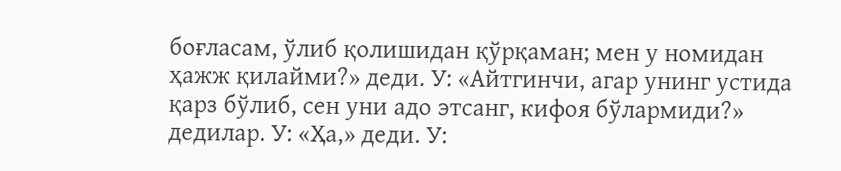боғласам, ўлиб қолишидан қўрқаман; мен у номидан ҳажж қилайми?» деди. У: «Айтгинчи, агар унинг устида қарз бўлиб, сен уни адо этсанг, кифоя бўлармиди?» дедилар. У: «Ҳа,» деди. У: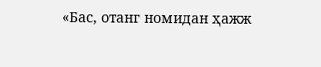«Бас, отанг номидан ҳажж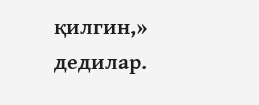қилгин,» дедилар.